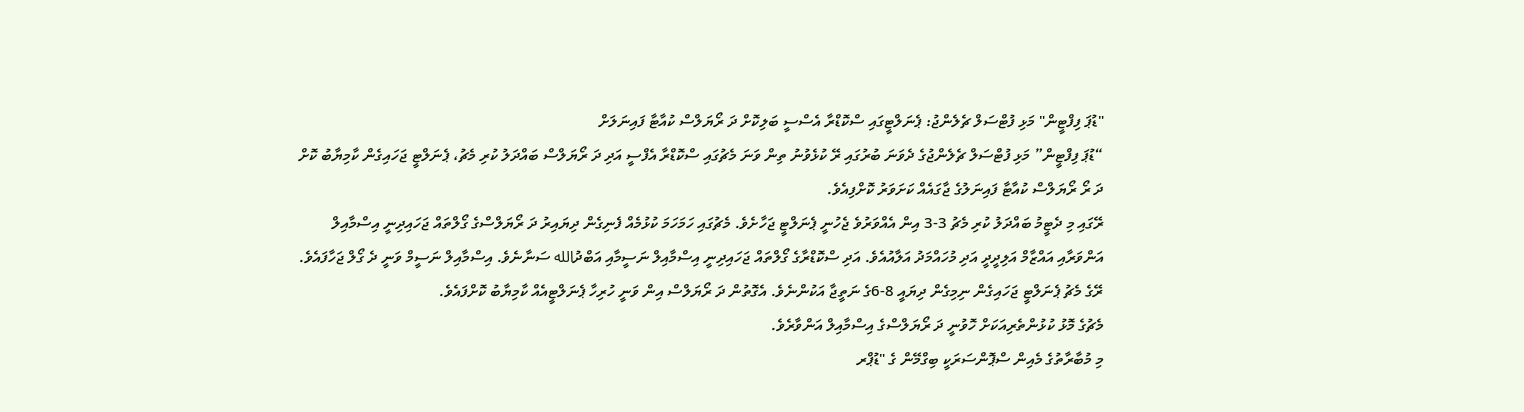"ޑުޕަ ފިފްޓީން" މަޅި ފުޓްސަލް ޗެލެންޖު: ޕެނަލްޓީގައި ސްކޮޑްރާ އެސްސީ ބަލިކޮށް ދަ ރޯޔަލްސް ކުއާޓާ ފައިނަލަށް
“ޑުޕަ ފިފްޓީން” މަޅި ފުޓްސަލް ޗެލެންޖުގެ ދެވަނަ ބުރުގައި ރޭ ކުޅެވުނު ތިން ވަނަ މެޗުގައި ސްކޮޑްރާ އެފްސީ އަދި ދަ ރޯޔަލްސް ބައްދަލު ކުރި މެޗު، ޕެނަލްޓީ ޖަހައިގެން ކާމިޔާބު ކޮށް ދަ ރޯ ރޯޔަލްސް ކުއާޓާ ފައިނަލުގެ ޖާގައެއް ކަށަވަރު ކޮށްފިއެވެ.
ރޭގައި މި ދެޓީމު ބައްދަލު ކުރި މެޗު 3-3 އިން އެއްވަރުވެ ޖެހުނީ ޕެނަލްޓީ ޖަހާށެވެ. މެޗުގައި ހަމަހަމަ ކުޅުމެއް ފެނިގެން ދިޔައިރު ދަ ރޯޔަލްސްގެ ގޯލްތައް ޖަހައިދިނީ އިސްމާއިލް އަންވަރާއި އައްޒާމް އަލިދީދީ އަދި މުހައްމަދު އަލާއުއެވެ. އަދި ސްކޮޑްރާގެ ގޯލްތައް ޖަހައިދިނީ އިސްމާއިލް ނަސީމާއި އަބްދުالله ސަނާނެވެ. އިސްމާއިލް ނަސީމް ވަނީ ދެ ގޯލް ޖަހާފައެވެ.
ރޭގެ މެޗު ޕެނަލްޓީ ޖަހައިގެން ނިމިގެން ދިޔައީ 8-6ގެ ނަތީޖާ އަކުންނެވެ. އެގޮތުން ދަ ރޯޔަލްސް އިން ވަނީ ހުރިހާ ޕެނަލްޓީއެއް ކާމިޔާބު ކޮށްފައެވެ.
މެޗުގެ މޮޅު ކުޅުންތެރިއަކަށް ހޮވުނީ ދަ ރޯޔަލްސްގެ އިސްމާއިލް އަންވާރެވެ.
މި މުބާރާތުގެ މެއިން ސްޕޮންސަރަކީ ބިގްމޭން ގެ "ޑުޕްރ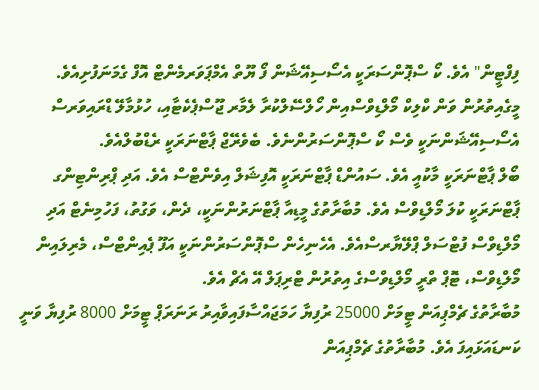ފިފްޓީން" އެވެ. ކޯ ސްޕޮންސަރަކީ އެސޯސިއޭޝަން ފޯ ޔޫތް އެމްޕަވަރމެންޓް އޮފް ގެމަނަފުށިއެވެ. މީގެއިތުރުން ވަން ކްލިކް މޯލްޑިވްސްއިން ހޯލްސޭލްކުރާ ލެމާރ ޖޫސްޕެކެޓާއި، ހުޅުމާލޭ ޑްރައިވަރސް އެސޯސިއޭޝަންނަކީ ވެސް ކޯ ސްޕޮންސަރުންނެވެ. ބެވެރޭޖް ޕާޓްނަރަކީ ރެޑްބުލްއެވެ.
ބޯލް ޕާޓްނަރަކީ މާކުއީ އެވެ. ސައުންޑް ޕާޓްނަރަކީ އޮފިޝަލް އިވެންޓްސް އެވެ. އަދި ޕްރިންޓިންގ ޕާޓްނަރަކީ ކުލަ މޯލްޑިވްސް އެވެ. މުބާރާތުގެ މީޑިއާ ޕާޓްނަރުންނަކީ، ދެން، ވަގުތު، ފަހުމިނެޓް އަދި މޯލްޑިވްސް ފުޓްސަލް ޕްލޭޔާރސްއެވެ. އެހެނިހެން ސްޕޮންސަރުންނަކީ އަފޫ ޕެއިންޓްސް، މެރިލައިން މޯލްޑިވްސް، ޓޮޕް ތްރީ މޯލްޑިވްސްގެ އިތުރުން ޓްރިޕަލް އޭ އެޗް އެވެ.
މުބާރާތުގެ ޗެމްޕިއަން ޓީމަށް 25000 ރުފިޔާ ހަމަޖައްސާފައިވާއިރު ރަނަރަޕް ޓީމަށް 8000 ރުފިޔާ ވަނީ ކަނޑައަޅައިފަ އެވެ. މުބާރާތުގެ ޗެމްޕިއަން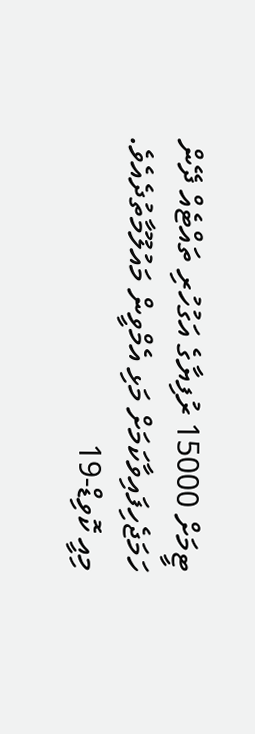ޓީމަށް 15000 ރުފިޔާގެ އަގުހުރި ތައްޓެއް ދޭން ހަމަޖެހިފައިވާކަމަށް މަޅި އެމްވީން މައުލޫމާތުދެއެވެ.
މިއީ ކޮވިޑް-19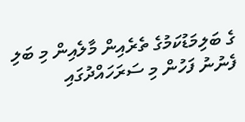ގެ ބަލިމަޑުކަމުގެ ތެރެއިން މާލެއިން މި ބަލި ފެނުނު ފަހުން މި ސަރަހައްދުގައި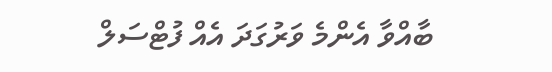ބާއްވާ އެންމެ ވަރުގަދަ އެއް ފުޓްސަލް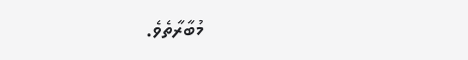މުބާރާތެވެ.